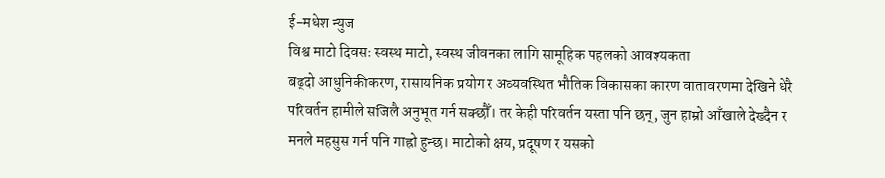ई-मधेश न्युज
विश्व माटो दिवसः स्वस्थ माटो, स्वस्थ जीवनका लागि सामूहिक पहलको आवश्यकता
बढ्दो आधुनिकीकरण, रासायनिक प्रयोग र अव्यवस्थित भौतिक विकासका कारण वातावरणमा देखिने धेरै परिवर्तन हामीले सजिलै अनुभूत गर्न सक्छौँ। तर केही परिवर्तन यस्ता पनि छन्, जुन हाम्रो आँखाले देख्दैन र मनले महसुस गर्न पनि गाह्रो हुन्छ। माटोको क्षय, प्रदूषण र यसको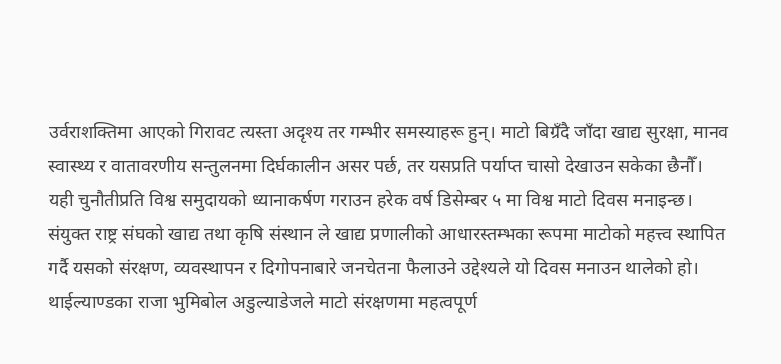उर्वराशक्तिमा आएको गिरावट त्यस्ता अदृश्य तर गम्भीर समस्याहरू हुन्। माटो बिग्रँदै जाँदा खाद्य सुरक्षा, मानव स्वास्थ्य र वातावरणीय सन्तुलनमा दिर्घकालीन असर पर्छ, तर यसप्रति पर्याप्त चासो देखाउन सकेका छैनौँ।
यही चुनौतीप्रति विश्व समुदायको ध्यानाकर्षण गराउन हरेक वर्ष डिसेम्बर ५ मा विश्व माटो दिवस मनाइन्छ। संयुक्त राष्ट्र संघको खाद्य तथा कृषि संस्थान ले खाद्य प्रणालीको आधारस्तम्भका रूपमा माटोको महत्त्व स्थापित गर्दै यसको संरक्षण, व्यवस्थापन र दिगोपनाबारे जनचेतना फैलाउने उद्देश्यले यो दिवस मनाउन थालेको हो। थाईल्याण्डका राजा भुमिबोल अडुल्याडेजले माटो संरक्षणमा महत्वपूर्ण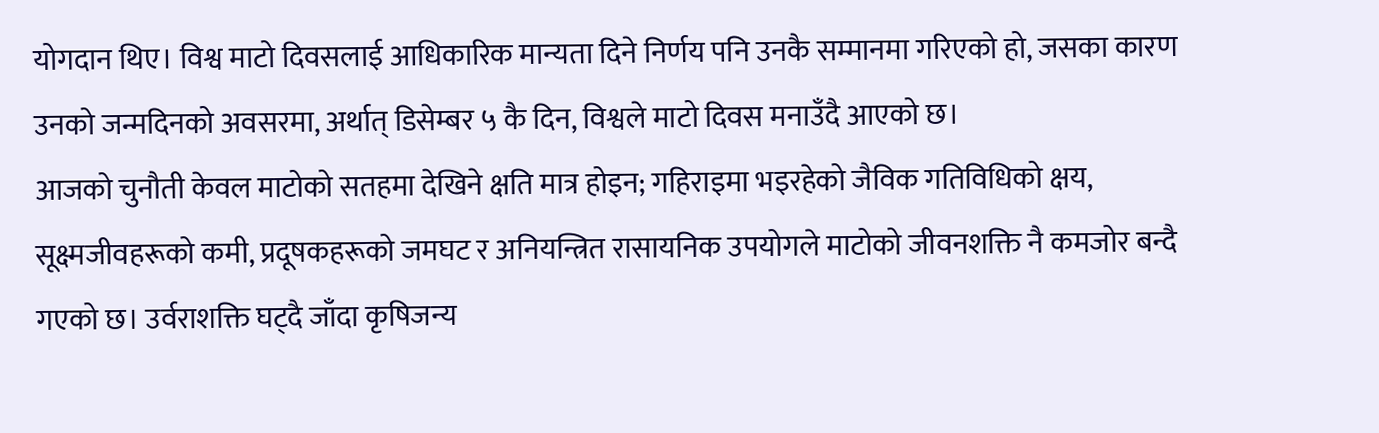योगदान थिए। विश्व माटो दिवसलाई आधिकारिक मान्यता दिने निर्णय पनि उनकै सम्मानमा गरिएको हो, जसका कारण उनको जन्मदिनको अवसरमा, अर्थात् डिसेम्बर ५ कै दिन, विश्वले माटो दिवस मनाउँदै आएको छ।
आजको चुनौती केवल माटोको सतहमा देखिने क्षति मात्र होइन; गहिराइमा भइरहेको जैविक गतिविधिको क्षय, सूक्ष्मजीवहरूको कमी, प्रदूषकहरूको जमघट र अनियन्त्रित रासायनिक उपयोगले माटोको जीवनशक्ति नै कमजोर बन्दै गएको छ। उर्वराशक्ति घट्दै जाँदा कृषिजन्य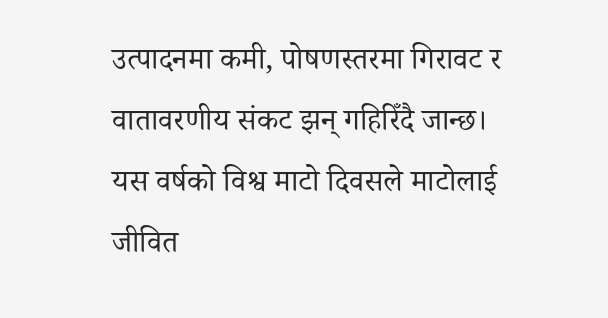उत्पादनमा कमी, पोषणस्तरमा गिरावट र वातावरणीय संकट झन् गहिरिँदै जान्छ।
यस वर्षको विश्व माटो दिवसले माटोलाई जीवित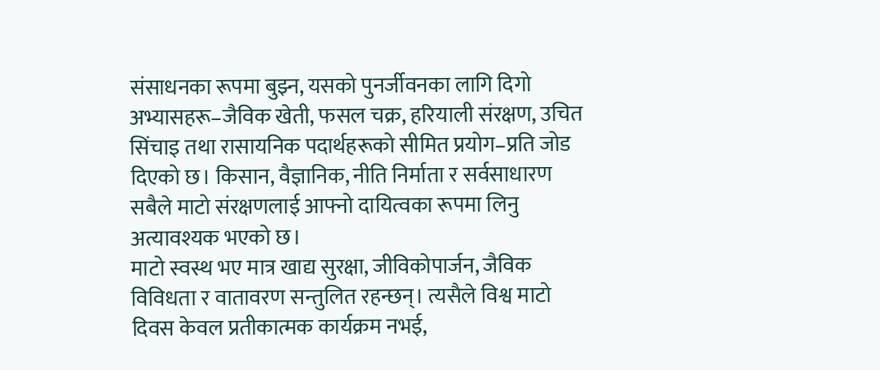संसाधनका रूपमा बुझ्न, यसको पुनर्जीवनका लागि दिगो अभ्यासहरू–जैविक खेती, फसल चक्र, हरियाली संरक्षण, उचित सिंचाइ तथा रासायनिक पदार्थहरूको सीमित प्रयोग–प्रति जोड दिएको छ। किसान, वैज्ञानिक, नीति निर्माता र सर्वसाधारण सबैले माटो संरक्षणलाई आफ्नो दायित्वका रूपमा लिनु अत्यावश्यक भएको छ।
माटो स्वस्थ भए मात्र खाद्य सुरक्षा, जीविकोपार्जन, जैविक विविधता र वातावरण सन्तुलित रहन्छन्। त्यसैले विश्व माटो दिवस केवल प्रतीकात्मक कार्यक्रम नभई,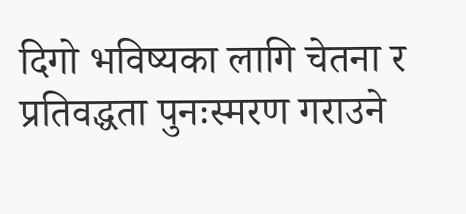दिगो भविष्यका लागि चेतना र प्रतिवद्धता पुनःस्मरण गराउने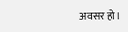अवसर हो।